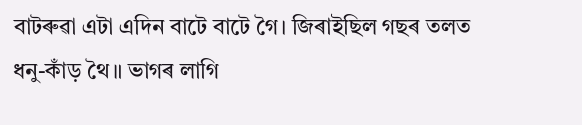বাটৰুৱা এটা এদিন বাটে বাটে গৈ। জিৰাইছিল গছৰ তলত ধনু-কাঁড় থৈ॥ ভাগৰ লাগি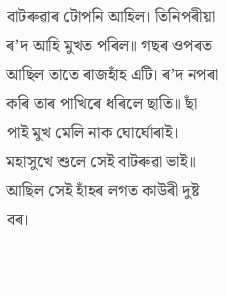বাটৰুৱাৰ টোপনি আহিল। তিনিপৰীয়া ৰ’দ আহি মুখত পৰিল॥ গছৰ ওপৰত আছিল তাতে ৰাজহাঁহ এটি। ৰ’দ নপৰা কৰি তাৰ পাখিৰে ধৰিলে ছাতি॥ ছাঁ পাই মুখ মেলি নাক ঘোৰ্ঘোৰাই। মহাসুখে শুলে সেই বাটৰুৱা ভাই॥ আছিল সেই হাঁহৰ লগত কাউৰী দুষ্ট বৰ।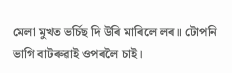মেলা মুখত ভৰ্চিছ দি উৰি মাৰিলে লৰ॥ টোপনি ভাগি বাটৰুৱাই ওপৰলৈ চাই।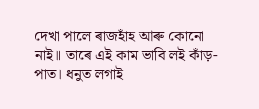দেখা পালে ৰাজহাঁহ আৰু কোনো নাই॥ তাৰে এই কাম ভাবি লই কাঁড়-পাত। ধনুত লগাই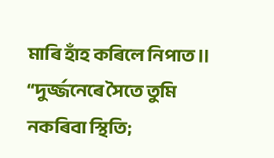মাৰি হাঁহ কৰিলে নিপাত॥
“দুর্জ্জনেৰে সৈতে তুমি নকৰিবা স্থিতি;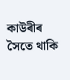কাউৰীৰ সৈতে থাকি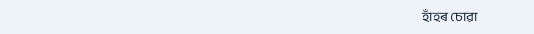হাঁহৰ চোৱা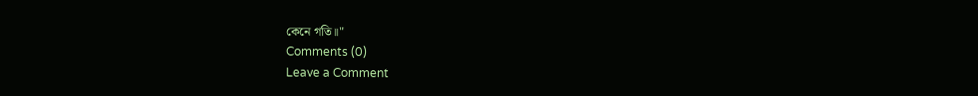কেনে গতি॥"
Comments (0)
Leave a Comment